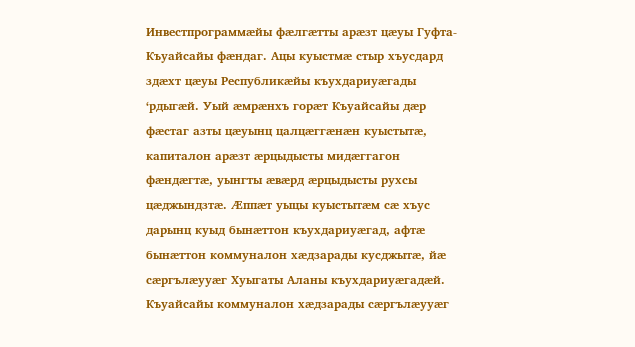Инвестпрограммæйы фæлгæтты арæзт цæуы Гуфта-Къуайсайы фæндаг. Ацы куыстмæ стыр хъусдард здæхт цæуы Республикæйы къухдариуæгады ‘рдыгæй. Уый æмрæнхъ горæт Къуайсайы дæр фæстаг азты цæуынц цалцæггæнæн куыстытæ, капиталон арæзт æрцыдысты мидæггагон фæндæгтæ, уынгты æвæрд æрцыдысты рухсы цæджындзтæ. Æппæт уыцы куыстытæм сæ хъус дарынц куыд бынæттон къухдариуæгад, афтæ бынæттон коммуналон хæдзарады кусджытæ, йæ сæргълæууæг Хуыгаты Аланы къухдариуæгадæй. Къуайсайы коммуналон хæдзарады сæргълæууæг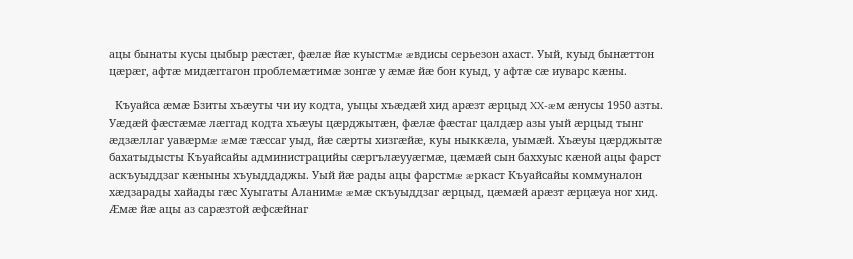ацы бынаты кусы цыбыр рæстæг, фæлæ йæ куыстмæ æвдисы серьезон ахаст. Уый, куыд бынæттон цæрæг, афтæ мидæггагон проблемæтимæ зонгæ у æмæ йæ бон куыд, у афтæ сæ иуварс кæны.

  Къуайса æмæ Бзиты хъæуты чи иу кодта, уыцы хъæдæй хид арæзт æрцыд XX-æм æнусы 1950 азты. Уæдæй фæстæмæ лæггад кодта хъæуы цæрджытæн, фæлæ фæстаг цалдæр азы уый æрцыд тынг æдзæллаг уавæрмæ æмæ тæссаг уыд, йæ сæрты хизгæйæ, куы ныккæла, уымæй. Хъæуы цæрджытæ бахатыдысты Къуайсайы администрацийы сæргълæууæгмæ, цæмæй сын баххуыс кæной ацы фарст аскъуыддзаг кæныны хъуыддаджы. Уый йæ рады ацы фарстмæ æркаст Къуайсайы коммуналон хæдзарады хайады гæс Хуыгаты Аланимæ æмæ скъуыддзаг æрцыд, цæмæй арæзт æрцæуа ног хид. Æмæ йæ ацы аз сарæзтой æфсæйнаг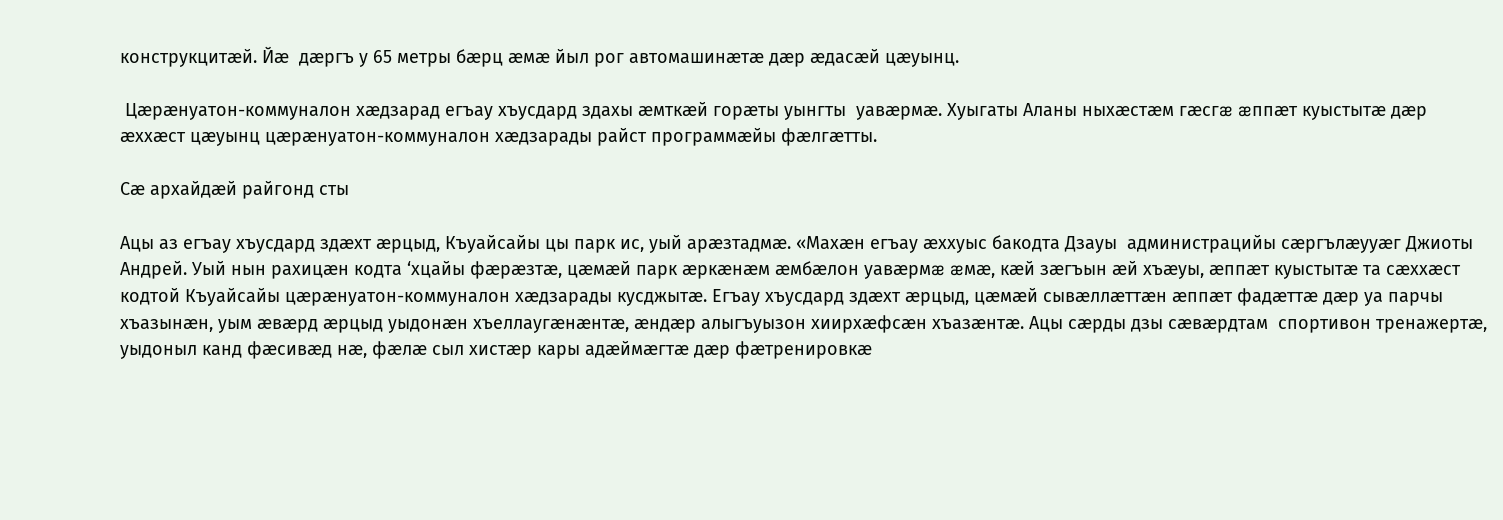конструкцитæй. Йæ  дæргъ у 65 метры бæрц æмæ йыл рог автомашинæтæ дæр æдасæй цæуынц.

 Цæрæнуатон-коммуналон хæдзарад егъау хъусдард здахы æмткæй горæты уынгты  уавæрмæ. Хуыгаты Аланы ныхæстæм гæсгæ æппæт куыстытæ дæр æххæст цæуынц цæрæнуатон-коммуналон хæдзарады райст программæйы фæлгæтты.

Сæ архайдæй райгонд сты

Ацы аз егъау хъусдард здæхт æрцыд, Къуайсайы цы парк ис, уый арæзтадмæ. «Махæн егъау æххуыс бакодта Дзауы  администрацийы сæргълæууæг Джиоты Андрей. Уый нын рахицæн кодта ‘хцайы фæрæзтæ, цæмæй парк æркæнæм æмбæлон уавæрмæ æмæ, кæй зæгъын æй хъæуы, æппæт куыстытæ та сæххæст кодтой Къуайсайы цæрæнуатон-коммуналон хæдзарады кусджытæ. Егъау хъусдард здæхт æрцыд, цæмæй сывæллæттæн æппæт фадæттæ дæр уа парчы хъазынæн, уым æвæрд æрцыд уыдонæн хъеллаугæнæнтæ, æндæр алыгъуызон хиирхæфсæн хъазæнтæ. Ацы сæрды дзы сæвæрдтам  спортивон тренажертæ, уыдоныл канд фæсивæд нæ, фæлæ сыл хистæр кары адæймæгтæ дæр фæтренировкæ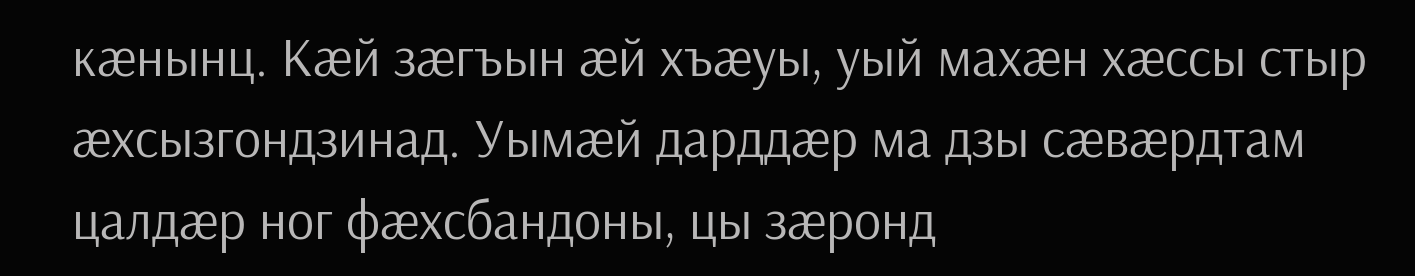кæнынц. Кæй зæгъын æй хъæуы, уый махæн хæссы стыр æхсызгондзинад. Уымæй дарддæр ма дзы сæвæрдтам цалдæр ног фæхсбандоны, цы зæронд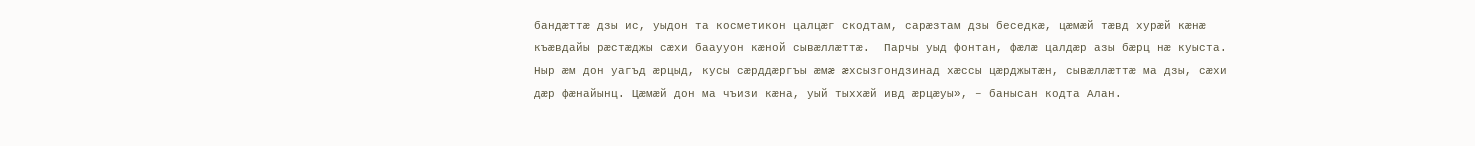бандæттæ дзы ис, уыдон та косметикон цалцæг скодтам, сарæзтам дзы беседкæ, цæмæй тæвд хурæй кæнæ къæвдайы рæстæджы сæхи бааууон кæной сывæллæттæ.  Парчы уыд фонтан, фæлæ цалдæр азы бæрц нæ куыста. Ныр æм дон уагъд æрцыд, кусы сæрддæргъы æмæ æхсызгондзинад хæссы цæрджытæн, сывæллæттæ ма дзы, сæхи дæр фæнайынц. Цæмæй дон ма чъизи кæна, уый тыххæй ивд æрцæуы», – банысан кодта Алан.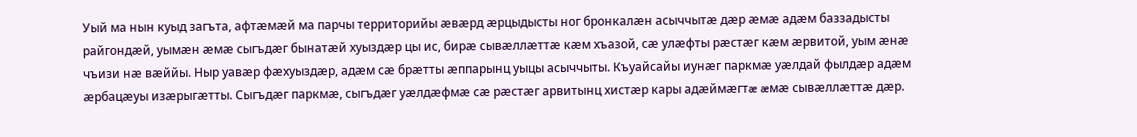Уый ма нын куыд загъта, афтæмæй ма парчы территорийы æвæрд æрцыдысты ног бронкалæн асыччытæ дæр æмæ адæм баззадысты райгондæй, уымæн æмæ сыгъдæг бынатæй хуыздæр цы ис, бирæ сывæллæттæ кæм хъазой, сæ улæфты рæстæг кæм æрвитой, уым æнæ чъизи нæ вæййы. Ныр уавæр фæхуыздæр, адæм сæ брæтты æппарынц уыцы асыччыты. Къуайсайы иунæг паркмæ уæлдай фылдæр адæм æрбацæуы изæрыгæтты. Сыгъдæг паркмæ, сыгъдæг уæлдæфмæ сæ рæстæг арвитынц хистæр кары адæймæгтæ æмæ сывæллæттæ дæр.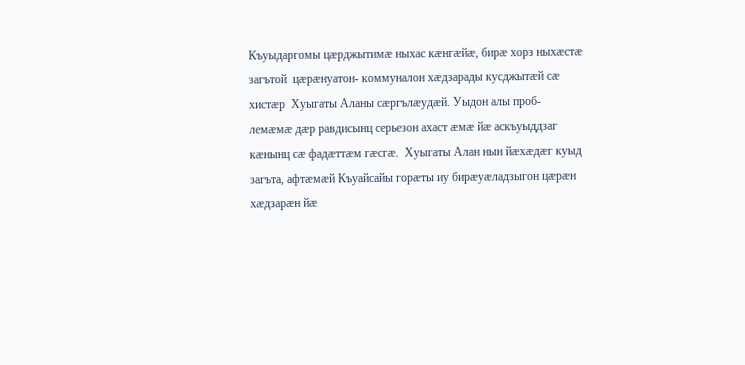Къуыдаргомы цæрджытимæ ныхас кæнгæйæ, бирæ хорз ныхæстæ загътой  цæрæнуатон- коммуналон хæдзарады кусджытæй сæ хистæр  Хуыгаты Аланы сæргълæудæй. Уыдон алы проб-лемæмæ дæр равдисынц серьезон ахаст æмæ йæ аскъуыддзаг кæнынц сæ фадæттæм гæсгæ.  Хуыгаты Алан нын йæхæдæг куыд загъта, афтæмæй Къуайсайы горæты иу бирæуæладзыгон цæрæн хæдзарæн йæ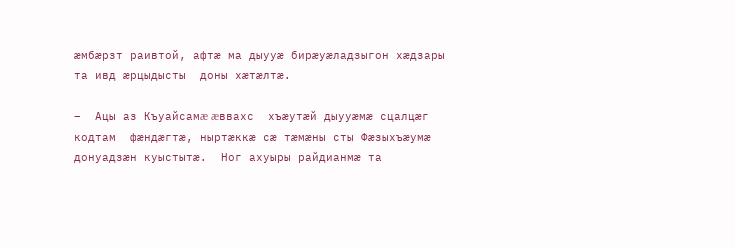æмбæрзт раивтой, афтæ ма дыууæ бирæуæладзыгон хæдзары та ивд æрцыдысты  доны хæтæлтæ.

–  Ацы аз Къуайсамæ æввахс  хъæутæй дыууæмæ сцалцæг кодтам  фæндæгтæ, ныртæккæ сæ тæмæны сты Фæзыхъæумæ донуадзæн куыстытæ.  Ног ахуыры райдианмæ та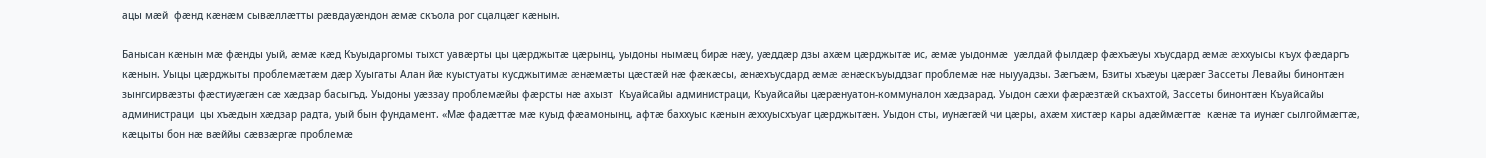ацы мæй  фæнд кæнæм сывæллæтты рæвдауæндон æмæ скъола рог сцалцæг кæнын.

Банысан кæнын мæ фæнды уый, æмæ кæд Къуыдаргомы тыхст уавæрты цы цæрджытæ цæрынц, уыдоны нымæц бирæ нæу, уæддæр дзы ахæм цæрджытæ ис, æмæ уыдонмæ  уæлдай фылдæр фæхъæуы хъусдард æмæ æххуысы къух фæдаргъ кæнын. Уыцы цæрджыты проблемæтæм дæр Хуыгаты Алан йæ куыстуаты кусджытимæ æнæмæты цæстæй нæ фæкæсы, æнæхъусдард æмæ æнæскъуыддзаг проблемæ нæ ныууадзы. Зæгъæм, Бзиты хъæуы цæрæг Зассеты Левайы бинонтæн  зынгсирвæзты фæстиуæгæн сæ хæдзар басыгъд. Уыдоны уæззау проблемæйы фæрсты нæ ахызт  Къуайсайы администраци, Къуайсайы цæрæнуатон-коммуналон хæдзарад. Уыдон сæхи фæрæзтæй скъахтой, Зассеты бинонтæн Къуайсайы администраци  цы хъæдын хæдзар радта, уый бын фундамент. «Мæ фадæттæ мæ куыд фæамонынц, афтæ баххуыс кæнын æххуысхъуаг цæрджытæн. Уыдон сты, иунæгæй чи цæры, ахæм хистæр кары адæймæгтæ  кæнæ та иунæг сылгоймæгтæ, кæцыты бон нæ вæййы сæвзæргæ проблемæ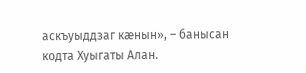аскъуыддзаг кæнын», – банысан кодта Хуыгаты Алан.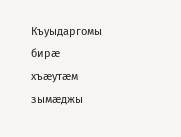Къуыдаргомы бирæ хъæутæм зымæджы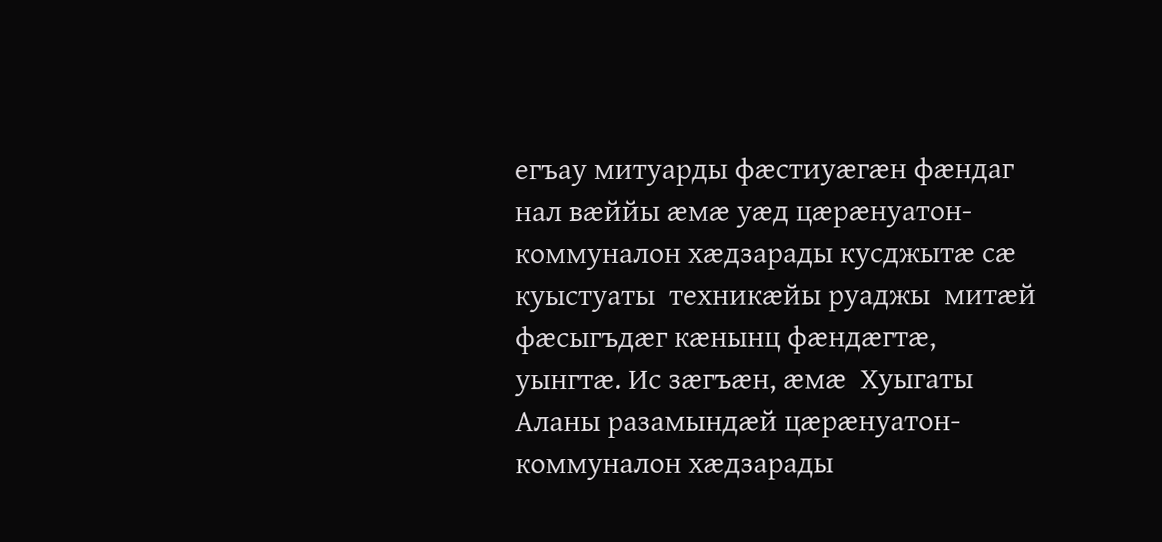егъау митуарды фæстиуæгæн фæндаг нал вæййы æмæ уæд цæрæнуатон-коммуналон хæдзарады кусджытæ сæ куыстуаты  техникæйы руаджы  митæй фæсыгъдæг кæнынц фæндæгтæ, уынгтæ. Ис зæгъæн, æмæ  Хуыгаты Аланы разамындæй цæрæнуатон-коммуналон хæдзарады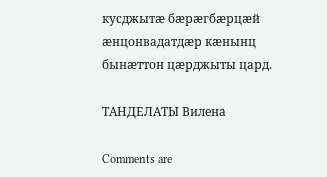кусджытæ бæрæгбæрцæй æнцонвадатдæр кæнынц бынæттон цæрджыты цард.

ТАНДЕЛАТЫ Вилена

Comments are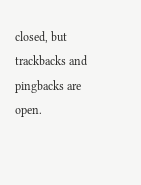closed, but trackbacks and pingbacks are open.